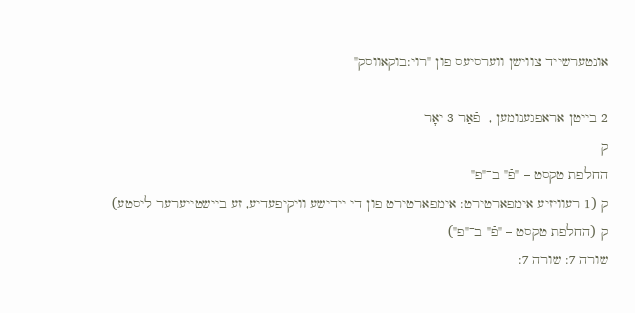אונטערשייד צווישן ווערסיעס פון "רוי:בוקאווסק"

2 בייטן אראפגענומען ,  פֿאַר 3 יאָר
ק
החלפת טקסט – "פֿ" ב־"פ"
ק (1 רעוויזיע אימפארטירט: אימפארטירט פון די יידישע וויקיפעדיע, זע ביישטייערער ליסטע)
ק (החלפת טקסט – "פֿ" ב־"פ")
שורה 7: שורה 7: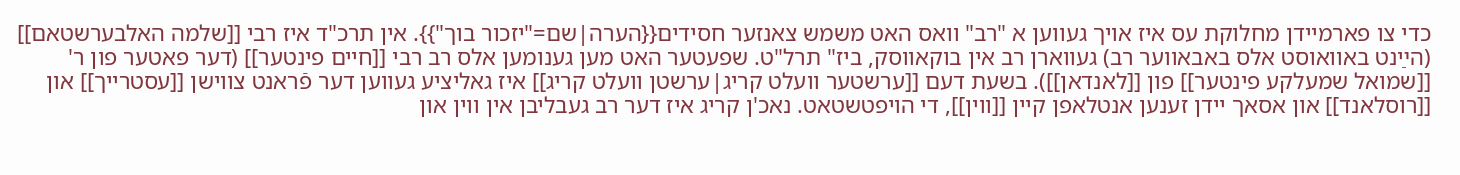כדי צו פארמיידן מחלוקת עס איז אויך געווען א "רב" וואס האט משמש צאנזער חסידים{{הערה|שם="יזכור בוך"}}. אין תרכ"ד איז רבי [[שלמה האלבערשטאם]] (הײַנט באוואוסט אלס באבאווער רב) געווארן רב אין בוקאווסק, ביז" תרל"ט. שפעטער האט מען גענומען אלס רב רבי [[חיים פינטער]] (דער פאטער פון ר' [[שמואל שמעלקע פינטער]] פון [[לאנדאן]]). בשעת דעם [[ערשטער וועלט קריג|ערשטן וועלט קריג]] איז גאליציע געווען דער פֿראנט צווישן [[עסטרייך]] און [[רוסלאנד]] און אסאך יידן זענען אנטלאפן קיין [[ווין]], די הויפטשטאט. נאכ'ן קריג איז דער רב געבליבן אין ווין און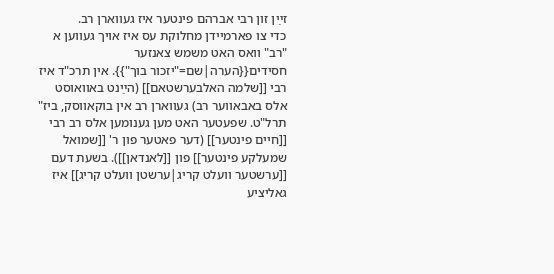זײַן זון רבי אברהם פינטער איז געווארן רב.
כדי צו פארמיידן מחלוקת עס איז אויך געווען א "רב" וואס האט משמש צאנזער חסידים{{הערה|שם="יזכור בוך"}}. אין תרכ"ד איז רבי [[שלמה האלבערשטאם]] (הײַנט באוואוסט אלס באבאווער רב) געווארן רב אין בוקאווסק, ביז" תרל"ט. שפעטער האט מען גענומען אלס רב רבי [[חיים פינטער]] (דער פאטער פון ר' [[שמואל שמעלקע פינטער]] פון [[לאנדאן]]). בשעת דעם [[ערשטער וועלט קריג|ערשטן וועלט קריג]] איז גאליציע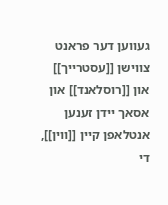געווען דער פראנט צווישן [[עסטרייך]] און [[רוסלאנד]] און אסאך יידן זענען אנטלאפן קיין [[ווין]], די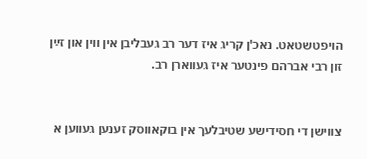הויפטשטאט. נאכ'ן קריג איז דער רב געבליבן אין ווין און זײַן זון רבי אברהם פינטער איז געווארן רב.


צווישן די חסידישע שטיבלעך אין בוקאווסק זענען געווען א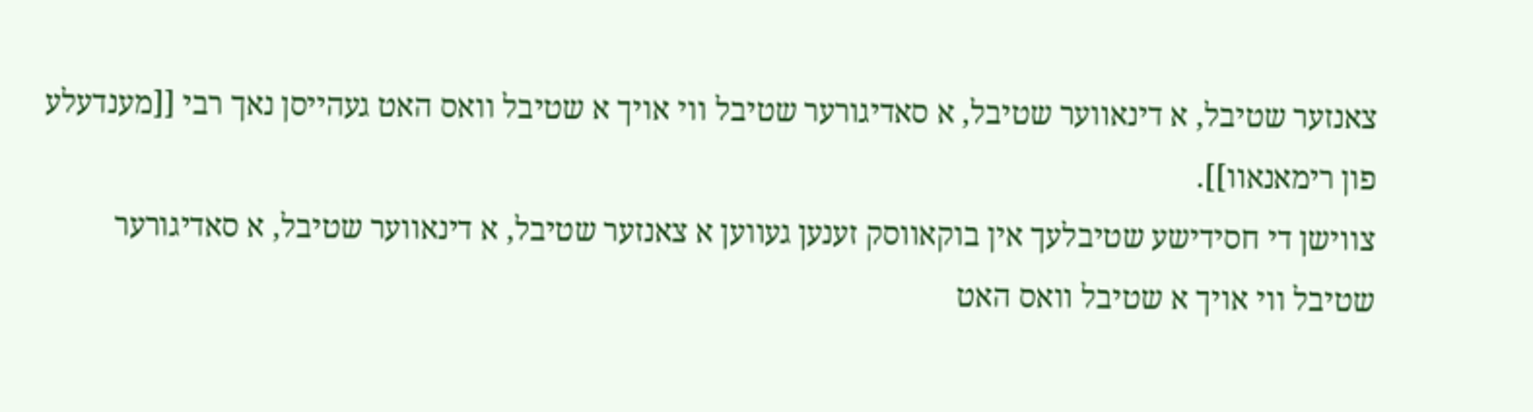צאנזער שטיבל, א דינאווער שטיבל, א סאדיגורער שטיבל ווי אויך א שטיבל וואס האט געהייסן נאך רבי [[מענדעלע פון רימאנאוו]].
צווישן די חסידישע שטיבלעך אין בוקאווסק זענען געווען א צאנזער שטיבל, א דינאווער שטיבל, א סאדיגורער שטיבל ווי אויך א שטיבל וואס האט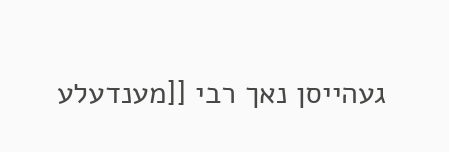געהייסן נאך רבי [[מענדעלע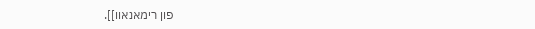פון רימאנאוו]].